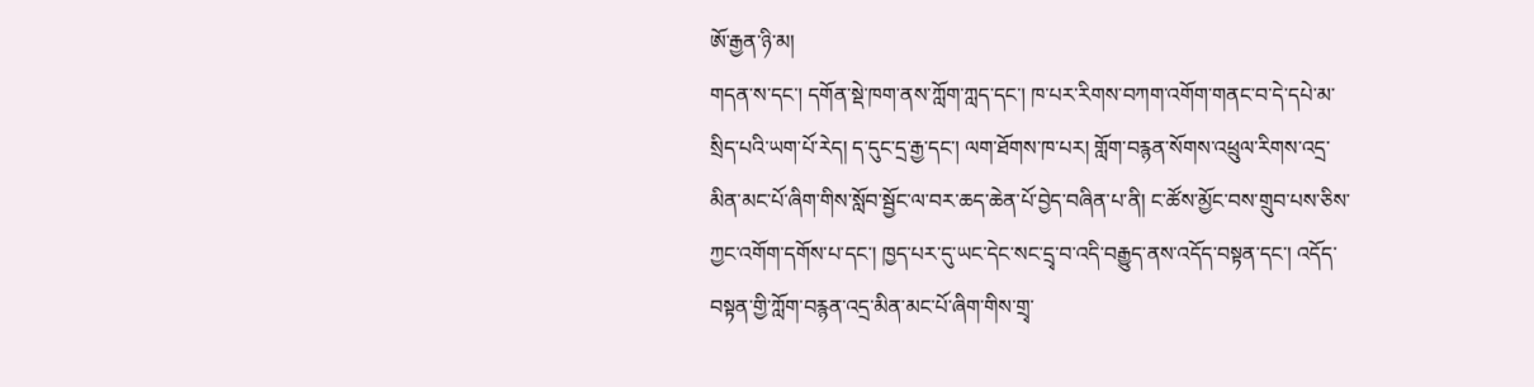ཨོ་རྒྱན་ཉི་མ།
གདན་ས་དང་། དགོན་སྡེ་ཁག་ནས་ཀློག་ཀླད་དང་། ཁ་པར་རིགས་བཀག་འགོག་གནང་བ་དེ་དཔེ་མ་སྲིད་པའི་ཡག་པོ་རེད། ད་དུང་དྲ་རྒྱ་དང་། ལག་ཐོགས་ཁ་པར། གློག་བརྙན་སོགས་འཕྲུལ་རིགས་འདྲ་མིན་མང་པོ་ཞིག་གིས་སློབ་སྦྱོང་ལ་བར་ཆད་ཆེན་པོ་བྱེད་བཞིན་པ་ནི། ང་ཚོས་མྱོང་བས་གྲུབ་པས་ཅིས་ཀྱང་འགོག་དགོས་པ་དང་། ཁྱད་པར་དུ་ཡང་དེང་སང་དྲྭ་བ་འདི་བརྒྱུད་ནས་འདོད་བསྟན་དང་། འདོད་བསྟན་གྱི་ཀློག་བརྙན་འདྲ་མིན་མང་པོ་ཞིག་གིས་གྲྭ་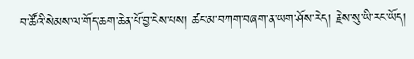བ་ཚོའི་སེམས་ལ་གོད་ཆག་ཆེན་པོ་བྱ་ངེས་པས། ཚང་མ་བཀག་བཞག་ན་ཡག་ཤོས་རེད། རྗེས་སུ་ཡི་རང་ཡོད།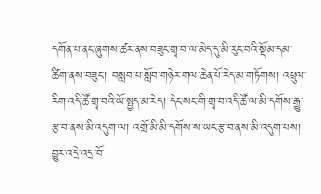དགོན་པ་ནང་ཞུགས་ཚར་ནས་བཟུང་གྲྭ་བ་ལ་མེད་དུ་མི་རུང་བའི་སྡོམ་དམ་ཚིག་ནས་བཟུང་། བསླབ་པ་སློབ་གཉེར་གལ་ཆེན་པོ་རེད་མ་གཏོགས། འཕྲུལ་རིག་འདི་ཚོ་གྲྭ་བའི་ཡོ་སྤྱད་མ་རེད། དེང་སང་གི་གྲྭ་བ་འདི་ཚོ་ལ་མི་དགོས་རྒྱུ་རྩ་བ་ནས་མི་འདུག་ལ། འགྲོ་མི་མི་དགོས་ས་ཡང་རྩ་བ་ནས་མི་འདུག་པས། བྱུར་འདྲེ་འདྲ་བོ་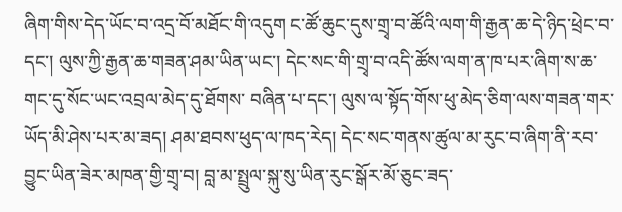ཞིག་གིས་དེད་ཡོང་བ་འདྲ་བོ་མཐོང་གི་འདུག ང་ཚོ་ཆུང་དུས་གྲྭ་བ་ཚོའི་ལག་གི་རྒྱན་ཆ་དེ་ཉིད་ཕྲེང་བ་དང་། ལུས་ཀྱི་རྒྱན་ཆ་གཟན་ཤམ་ཡིན་ཡང་། དེང་སང་གི་གྲྭ་བ་འདི་ཚོས་ལག་ན་ཁ་པར་ཞིག་ས་ཆ་གང་དུ་སོང་ཡང་འབྲལ་མེད་དུ་ཐོགས་ བཞིན་པ་དང་། ལུས་ལ་སྟོད་གོས་ཕུ་མེད་ཅིག་ལས་གཟན་གར་ཡོད་མི་ཤེས་པར་མ་ཟད། ཤམ་ཐབས་ཕུད་ལ་ཁད་རེད། དེང་སང་གནས་ཚུལ་མ་རུང་བ་ཞིག་ནི་རབ་བྱུང་ཡིན་ཟེར་མཁན་གྱི་གྲྭ་བ། བླ་མ་སྤྲུལ་སྐུ་སུ་ཡིན་རུང་སྒོར་མོ་ཅུང་ཟད་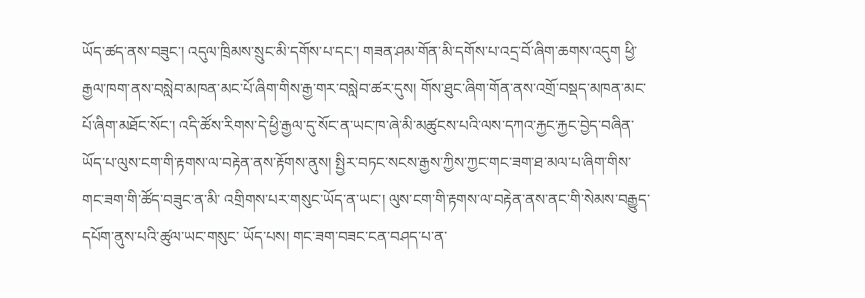ཡོད་ཚད་ནས་བཟུང་། འདུལ་ཁྲིམས་སྲུང་མི་དགོས་པ་དང་། གཟན་ཤམ་གོན་མི་དགོས་པ་འདྲ་བོ་ཞིག་ཆགས་འདུག ཕྱི་རྒྱལ་ཁག་ནས་བསླེབ་མཁན་མང་པོ་ཞིག་གིས་རྒྱ་གར་བསླེབ་ཚར་དུས། གོས་ཐུང་ཞིག་གོན་ནས་འགྲོ་བསྡད་མཁན་མང་པོ་ཞིག་མཐོང་སོང་། འདི་ཚོས་རིགས་དེ་ཕྱི་རྒྱལ་དུ་སོང་ན་ཡང་ཁ་ཞེ་མི་མཚུངས་པའི་ལས་དཀའ་རྐྱང་རྐྱང་བྱེད་བཞིན་ཡོད་པ་ལུས་ངག་གི་རྟགས་ལ་བརྟེན་ནས་རྟོགས་ནུས། སྤྱིར་བཏང་སངས་རྒྱས་ཀྱིས་ཀྱང་གང་ཟག་ཐ་མལ་པ་ཞིག་གིས་གང་ཟག་གི་ཚོད་བཟུང་ན་མི་ འགྲིགས་པར་གསུང་ཡོད་ན་ཡང་། ལུས་ངག་གི་རྟགས་ལ་བརྟེན་ནས་ནང་གི་སེམས་བརྒྱུད་དཔོག་ནུས་པའི་ཚུལ་ཡང་གསུང་ ཡོད་པས། གང་ཟག་བཟང་ངན་བཤད་པ་ན་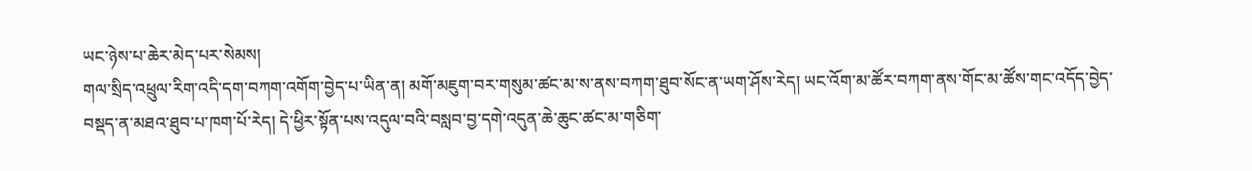ཡང་ཉེས་པ་ཆེར་མེད་པར་སེམས།
གལ་སྲིད་འཕྲུལ་རིག་འདི་དག་བཀག་འགོག་བྱེད་པ་ཡིན་ན། མགོ་མཇུག་བར་གསུམ་ཚང་མ་ས་ནས་བཀག་ཐུབ་སོང་ན་ཡག་ཤོས་རེད། ཡང་འོག་མ་ཚོར་བཀག་ནས་གོང་མ་ཚོས་གང་འདོད་བྱེད་བསྡད་ན་མཐའ་ཐུབ་པ་ཁག་པོ་རེད། དེ་ཕྱིར་སྟོན་པས་འདུལ་བའི་བསླབ་བྱ་དགེ་འདུན་ཆེ་ཆུང་ཚང་མ་གཅིག་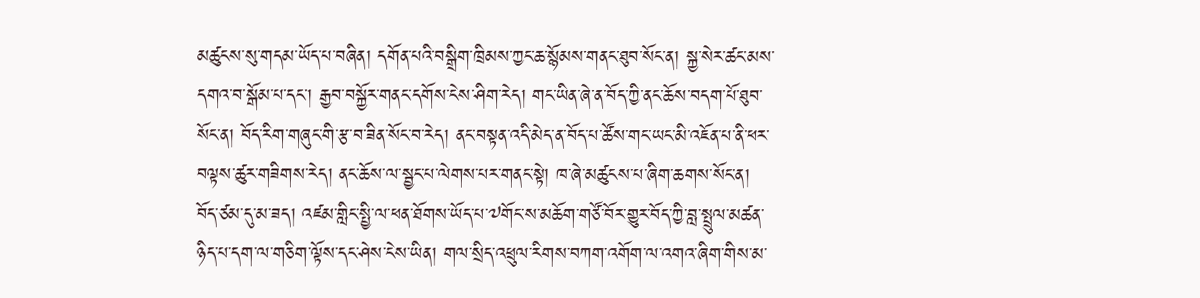མཚུངས་སུ་གདམ་ཡོད་པ་བཞིན། དགོན་པའི་བསྒྲིག་ཁྲིམས་ཀྱང་ཆ་སྙོམས་གནང་ཐུབ་སོང་ན། སྐྱ་སེར་ཚང་མས་དགའ་བ་སྒོམ་པ་དང་། རྒྱབ་བསྐྱོར་གནང་དགོས་ངེས་ཤིག་རེད། གང་ཡིན་ཞེ་ན་བོད་ཀྱི་ནང་ཆོས་བདག་པོ་ཐུབ་སོང་ན། བོད་རིག་གཞུང་གི་རྩ་བ་ཟིན་སོང་བ་རེད། ནང་བསྟན་འདི་མེད་ན་བོད་པ་ཚོས་གང་ཡང་མི་འཇོན་པ་ནི་ཕར་བལྟས་ཚུར་གཟིགས་རེད། ནང་ཆོས་ལ་སྦྱང་པ་ལེགས་པར་གནང་སྟེ། ཁ་ཞེ་མཚུངས་པ་ཞིག་ཆགས་སོང་ན། བོད་ཙམ་དུ་མ་ཟད། འཛམ་གླིང་སྤྱི་ལ་ཕན་ཐོགས་ཡོད་པ་༧གོང་ས་མཆོག་གཙོ་བོར་གྱུར་བོད་ཀྱི་བླ་སྤྲུལ་མཚན་ཉིད་པ་དག་ལ་གཅིག་ལྟོས་དང་ཤེས་ངེས་ཡིན། གལ་སྲིད་འཕྲུལ་རིགས་བཀག་འགོག་ལ་འགའ་ཞིག་གིས་མ་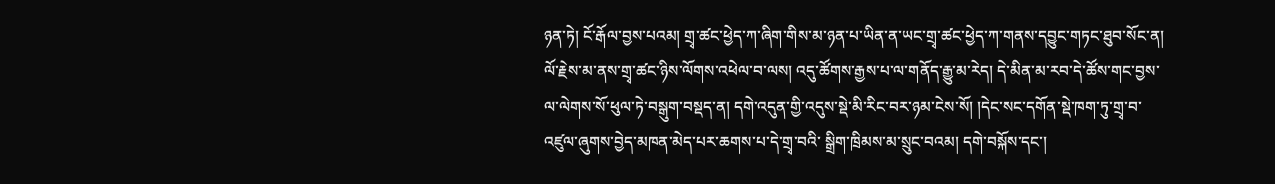ཉན་ཏེ། ངོ་རྒོལ་བྱས་པའམ། གྲྭ་ཚང་ཕྱེད་ཀ་ཞིག་གིས་མ་ཉན་པ་ཡིན་ན་ཡང་གྲྭ་ཚང་ཕྱེད་ཀ་གནས་དབྱུང་གཏང་ཐུབ་སོང་ན། ལོ་རྗེས་མ་ནས་གྲྭ་ཚང་ཉིས་ལོགས་འཕེལ་བ་ལས། འདུ་ཚོགས་རྒྱས་པ་ལ་གནོད་རྒྱུ་མ་རེད། དེ་མིན་མ་རབ་དེ་ཚོས་གང་བྱས་ལ་ལེགས་སོ་ཕུལ་ཏེ་བསྒུག་བསྡད་ན། དགེ་འདུན་གྱི་འདུས་སྡེ་མི་རིང་བར་ཉམ་ངེས་སོ། །དེང་སང་དགོན་སྡེ་ཁག་ཏུ་གྲྭ་བ་འཛུལ་ཞུགས་བྱེད་མཁན་མེད་པར་ཆགས་པ་དེ་གྲྭ་བའི་ སྒྲིག་ཁྲིམས་མ་སྲུང་བའམ། དགེ་བསྐོས་དང་།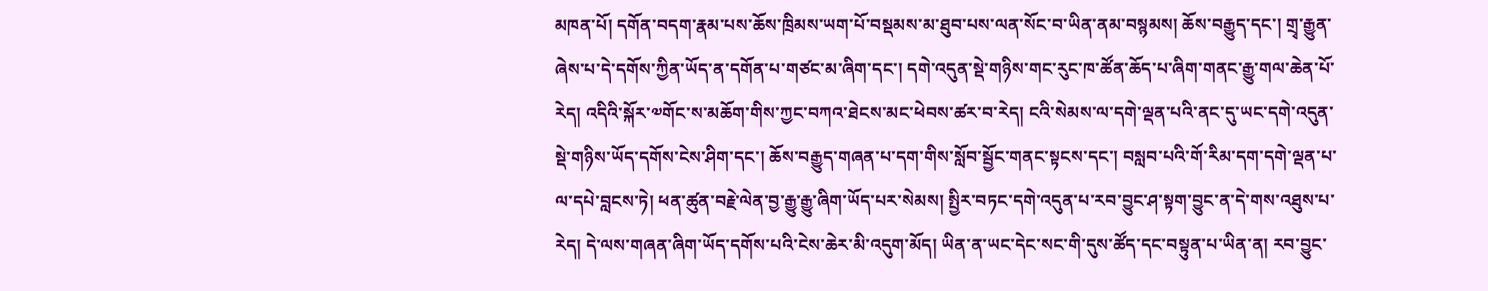མཁན་པོ། དགོན་བདག་རྣམ་པས་ཆོས་ཁྲིམས་ཡག་པོ་བསྡམས་མ་ཐུབ་པས་ལན་སོང་བ་ཡིན་ནམ་བསྙམས། ཆོས་བརྒྱུད་དང་། གྲྭ་རྒྱུན་ཞེས་པ་དེ་དགོས་ཀྱིན་ཡོད་ན་དགོན་པ་གཙང་མ་ཞིག་དང་། དགེ་འདུན་སྡེ་གཉིས་གང་རུང་ཁ་ཚོན་ཆོད་པ་ཞིག་གནང་རྒྱུ་གལ་ཆེན་པོ་རེད། འདིའི་སྐོར་༧གོང་ས་མཆོག་གིས་ཀྱང་བཀའ་ཐེངས་མང་ཕེབས་ཚར་བ་རེད། ངའི་སེམས་ལ་དགེ་ལྡན་པའི་ནང་དུ་ཡང་དགེ་འདུན་སྡེ་གཉིས་ཡོད་དགོས་ངེས་ཤིག་དང་། ཆོས་བརྒྱུད་གཞན་པ་དག་གིས་སློབ་སྦྱོང་གནང་སྟངས་དང་། བསླབ་པའི་གོ་རིམ་དག་དགེ་ལྡན་པ་ལ་དཔེ་བླངས་ཏེ། ཕན་ཚུན་བརྗེ་ལེན་བྱ་རྒྱུ་རྒྱུ་ཞིག་ཡོད་པར་སེམས། སྤྱིར་བཏང་དགེ་འདུན་པ་རབ་བྱུང་ཤ་སྟག་བྱུང་ན་དེ་གས་འཐུས་པ་རེད། དེ་ལས་གཞན་ཞིག་ཡོད་དགོས་པའི་ངེས་ཆེར་མི་འདུག་མོད། ཡིན་ན་ཡང་དེང་སང་གི་དུས་ཚོད་དང་བསྟུན་པ་ཡིན་ན། རབ་བྱུང་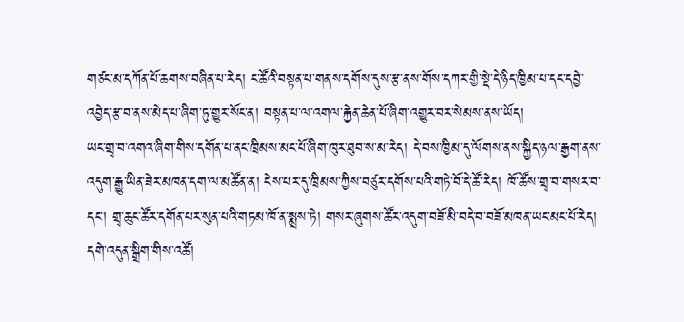གཙང་མ་དཀོན་པོ་ཆགས་བཞིན་པ་རེད། ང་ཚོའི་བསྟན་པ་གནས་དགོས་དུས་རྩ་ནས་གོས་དཀར་གྱི་སྡེ་དེ་ཉིད་ཁྱིམ་པ་དང་དབྱེ་འབྱེད་རྩ་བ་ནས་མེད་པ་ཞིག་ཏུ་གྱུར་སོང་ན། བསྟན་པ་ལ་འགལ་རྐྱེན་ཆེན་པོ་ཞིག་འགྱུར་བར་སེམས་ནས་ཡོད།
ཡང་གྲྭ་བ་འགའ་ཞིག་གིས་དགོན་པ་ནང་ཁྲིམས་མང་པོ་ཞིག་ཁུར་ཐུབ་ས་མ་རེད། དེ་བས་ཁྱིམ་དུ་ལོགས་ནས་སྐྱིད་ཉལ་རྒྱག་ནས་འདུག་རྒྱུ་ཡིན་ཟེར་མཁན་དག་ལ་མཚོན་ན། ངེས་པར་དུ་ཁྲིམས་ཀྱིས་བཙུར་དགོས་པའི་གཏེ་བོ་དེ་ཚོ་རེད། ཁོ་ཚོས་གྲྭ་བ་གསར་བ་དང་། གྲྭ་ཆུང་ཚོར་དགོན་པར་སུན་པའི་གཏམ་ཁོ་ན་སྨྲས་ཏེ། གསར་ཞུགས་ཚོར་འདུག་བཟོ་མི་བདེ་བ་བཟོ་མཁན་ཡང་མང་པོ་རེད། དགེ་འདུན་སྒྲིག་གིས་འཚོ།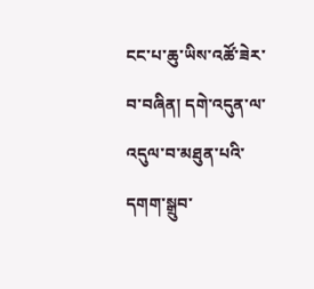ངང་པ་ཆུ་ཡིས་འཚོ་ཟེར་བ་བཞིན། དགེ་འདུན་ལ་འདུལ་བ་མཐུན་པའི་དགག་སྒྲུབ་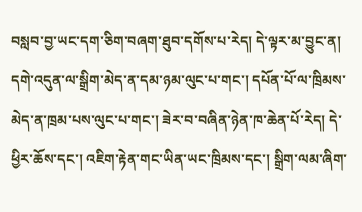བསླབ་བྱ་ཡང་དག་ཅིག་བཞག་ཐུབ་དགོས་པ་རེད། དེ་ལྟར་མ་བྱུང་ན། དགེ་འདུན་ལ་སྒྲིག་མེད་ན་དམ་ཉམ་ལུང་པ་གང་། དཔོན་པོ་ལ་ཁྲིམས་མེད་ན་ཁྲམ་པས་ལུང་པ་གང་། ཟེར་བ་བཞིན་ཉེན་ཁ་ཆེན་པོ་རེད། དེ་ཕྱིར་ཆོས་དང་། འཇིག་རྟེན་གང་ཡིན་ཡང་ཁྲིམས་དང་། སྒྲིག་ལམ་ཞིག་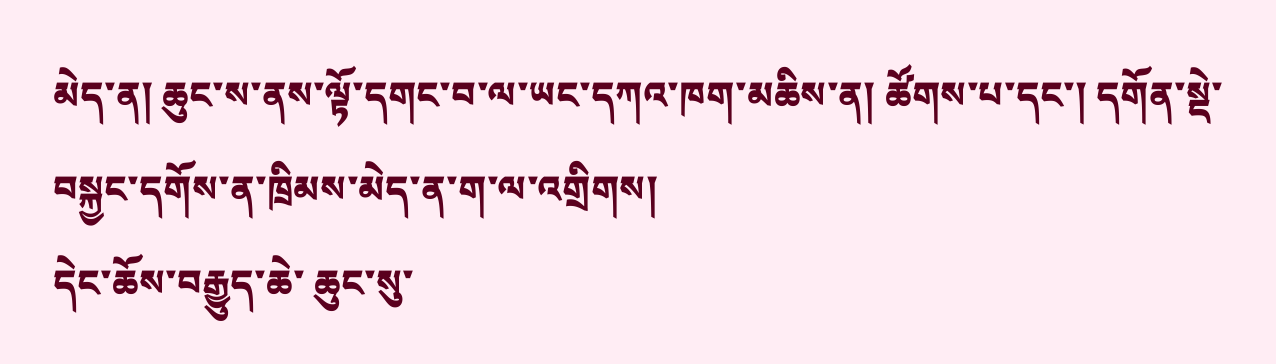མེད་ན། ཆུང་ས་ནས་ལྟོ་དགང་བ་ལ་ཡང་དཀའ་ཁག་མཆིས་ན། ཚོགས་པ་དང་། དགོན་སྡེ་བསྐྱང་དགོས་ན་ཁྲིམས་མེད་ན་ག་ལ་འགྲིགས།
དེང་ཆོས་བརྒྱུད་ཆེ་ ཆུང་སུ་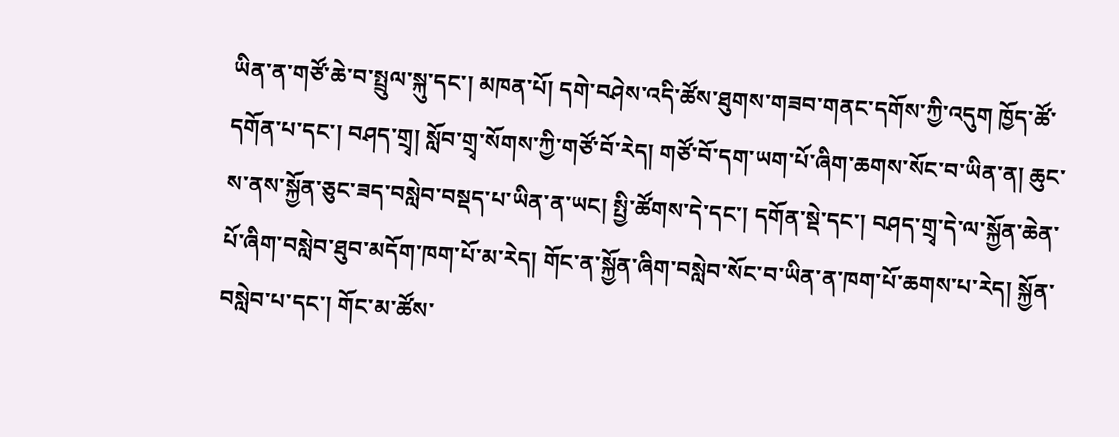ཡིན་ན་གཙོ་ཆེ་བ་སྤྲུལ་སྐུ་དང་། མཁན་པོ། དགེ་བཤེས་འདི་ཚོས་ཐུགས་གཟབ་གནང་དགོས་ཀྱི་འདུག ཁྱོད་ཚོ་དགོན་པ་དང་། བཤད་གྲྭ། སློབ་གྲྭ་སོགས་ཀྱི་གཙོ་བོ་རེད། གཙོ་བོ་དག་ཡག་པོ་ཞིག་ཆགས་སོང་བ་ཡིན་ན། ཆུང་ས་ནས་སྐྱོན་ཅུང་ཟད་བསླེབ་བསྡད་པ་ཡིན་ན་ཡང། སྤྱི་ཚོགས་དེ་དང་། དགོན་སྡེ་དང་། བཤད་གྲྭ་དེ་ལ་སྐྱོན་ཆེན་པོ་ཞིག་བསླེབ་ཐུབ་མདོག་ཁག་པོ་མ་རེད། གོང་ན་སྐྱོན་ཞིག་བསླེབ་སོང་བ་ཡིན་ན་ཁག་པོ་ཆགས་པ་རེད། སྐྱོན་བསླེབ་པ་དང་། གོང་མ་ཚོས་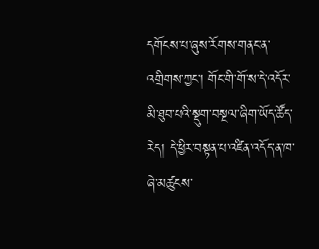དགོངས་པ་ཞུས་རོགས་གནང་ན་འགྲིགས་ཀྱང་། གོང་གི་གོ་ས་དེ་འདོར་མི་ཐུབ་པའི་སྡུག་བསྔལ་ཞིག་ཡོད་ཚོད་རེད། དེ་ཕྱིར་བསྟན་པ་འཛིན་འདོད་ན་ཁ་ཞེ་མཚུངས་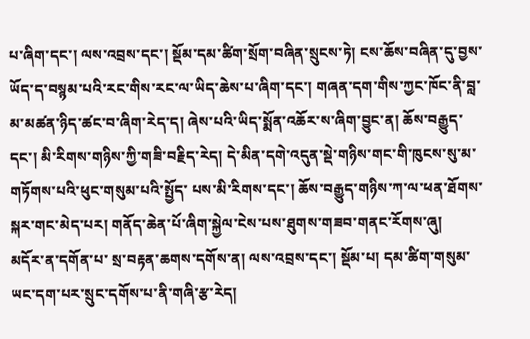པ་ཞིག་དང་། ལས་འབྲས་དང་། སྡོམ་དམ་ཚིག་སྲོག་བཞིན་སྲུངས་ཏེ། ངས་ཆོས་བཞིན་དུ་བྱས་ཡོད་ད་བསྙམ་པའི་རང་གིས་རང་ལ་ཡིད་ཆེས་པ་ཞིག་དང་། གཞན་དག་གིས་ཀྱང་ཁོང་ནི་བླ་མ་མཚན་ཉིད་ཚང་བ་ཞིག་རེད་ད། ཞེས་པའི་ཡིད་སྨོན་འཆོར་ས་ཞིག་བྱུང་ན། ཆོས་བརྒྱུད་དང་། མི་རིགས་གཉིས་ཀྱི་གཟི་བརྗིད་རེད། དེ་མིན་དགེ་འདུན་སྡེ་གཉིས་གང་གི་ཁུངས་སུ་མ་གཏོགས་པའི་ཕུང་གསུམ་པའི་སྤྱོད་ པས་མི་རིགས་དང་། ཆོས་བརྒྱུད་གཉིས་ཀ་ལ་ཕན་ཐོགས་སྐར་གང་མེད་པར། གནོད་ཆེན་པོ་ཞིག་སྐྱེལ་ངེས་པས་ཐུགས་གཟབ་གནང་རོགས་ཞུ།
མདོར་ན་དགོན་པ་ སྲ་བརྟན་ཆགས་དགོས་ན། ལས་འབྲས་དང་། སྡོམ་པ། དམ་ཚིག་གསུམ་ཡང་དག་པར་སྲུང་དགོས་པ་ནི་གཞི་རྩ་རེད།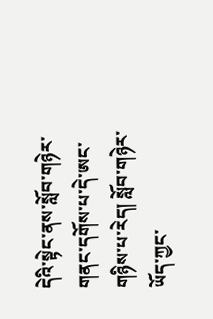དེའི་སྟེང་ནས་སློབ་གཉེར་གནང་དགོས་པ་དེ་ཨང་གཉིས་པ་རེད། སློབ་གཉེར་ཡོད་ཀྱང་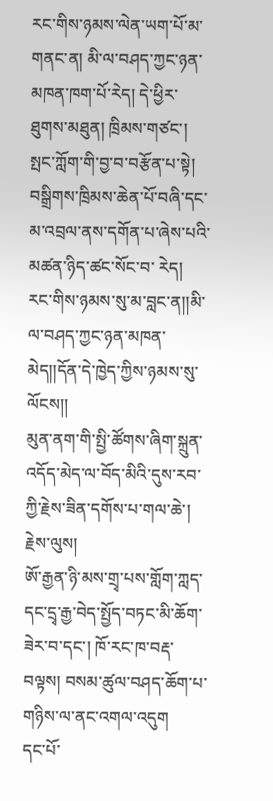རང་གིས་ཉམས་ལེན་ཡག་པོ་མ་གནང་ན། མི་ལ་བཤད་ཀྱང་ཉན་མཁན་ཁག་པོ་རེད། དེ་ཕྱིར་ཐུགས་མཐུན། ཁྲིམས་གཙང་། སྤང་ཀློག་གི་བྱ་བ་བརྩོན་པ་སྟེ། བསྒྲིགས་ཁྲིམས་ཆེན་པོ་བཞི་དང་མ་འབྲལ་ནས་དགོན་པ་ཞེས་པའི་མཚན་ཉིད་ཚང་སོང་བ་ རེད།
རང་གིས་ཉམས་སུ་མ་བླང་ན།།མི་ལ་བཤད་ཀྱང་ཉན་མཁན་མེད།།དོན་དེ་ཁྱེད་ཀྱིས་ཉམས་སུ་ལོངས།།
མུན་ནག་གི་སྤྱི་ཚོགས་ཞིག་སྐྲུན་འདོད་མེད་ལ་བོད་མིའི་དུས་རབ་ཀྱི་རྗེས་ཟིན་དགོས་པ་གལ་ཆེ་། རྗེས་ལུས།
ཨོ་རྒྱན་ཉི་མས་གྲྭ་པས་གློག་ཀླད་དང་དྲྭ་རྒྱ་བེད་སྤྱོད་བཏང་མི་ཆོག་ཟེར་བ་དང་། ཁོ་རང་ཁ་བརྡ་བལྟས། བསམ་ཚུལ་བཤད་ཆོག་པ་གཉིས་ལ་ནང་འགལ་འདུག
དང་པོ་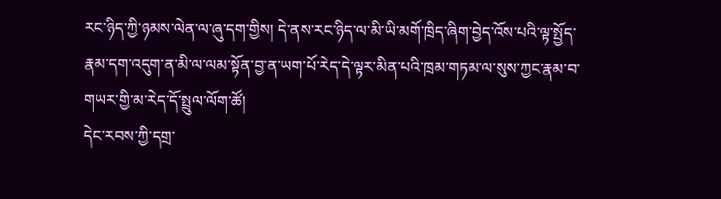རང་ཉིད་ཀྱི་ཉམས་ལེན་ལ་ཞུ་དག་གྱིས། དེ་ནས་རང་ཉིད་ལ་མི་ཡི་མགོ་ཁྲིད་ཞིག་བྱེད་འོས་པའི་ལྟ་སྤྱོད་རྣམ་དག་འདུག་ན་མི་ལ་ལམ་སྟོན་བྱ་ན་ཡག་པོ་རེད་དེ་ལྟར་མིན་པའི་ཁྲམ་གཏམ་ལ་སུས་ཀྱང་རྣམ་བ་གཡར་གྱི་མ་རེད་དོ་སྤྲུལ་ལོག་ཚོ།
དེང་རབས་ཀྱི་དགྲ་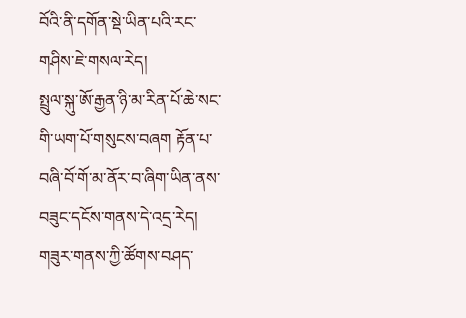བོའི་ནི་དགོན་སྡེ་ཡིན་པའི་རང་གཤིས་ཇེ་གསལ་རེད།
སྤྲུལ་སྐུ་ཨོ་རྒྱན་ཉི་མ་རིན་པོ་ཆེ་སང་གི་ཡག་པོ་གསུངས་བཞག རྟོན་པ་བཞི་བོ་གོ་མ་ནོར་བ་ཞིག་ཡིན་ནས་བཟུང་དངོས་གནས་དེ་འདྲ་རེད། གཟུར་གནས་ཀྱི་ཚོགས་བཤད་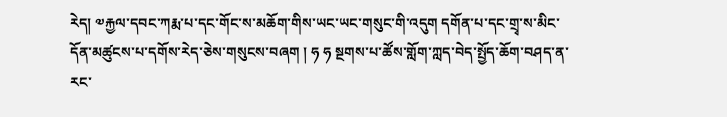རེད། ༧རྐྱལ་དབང་ཀརྨ་པ་དང་གོང་ས་མཆོག་གིས་ཡང་ཡང་གསུང་གི་འདུག དགོན་པ་དང་གྲྭ་ས་མིང་དོན་མཚུངས་པ་དགོས་རེད་ཅེས་གསུངས་བཞག ། ཧ ཧ སྔགས་པ་ཚོས་གློག་ཀླད་བེད་སྤྱོད་ཆོག་བཤད་ན་རང་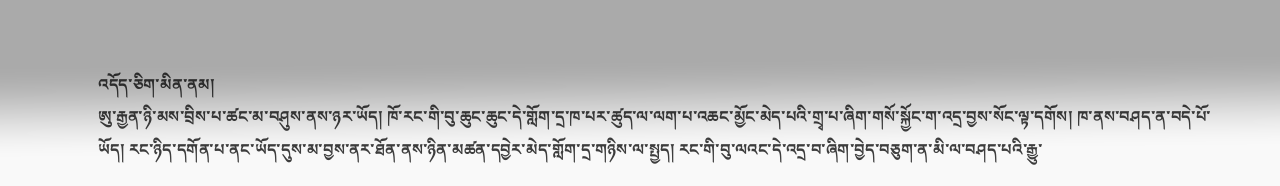འདོད་ཅིག་མིན་ནམ།
ཨུ་རྒྱན་ཉི་མས་བྲིས་པ་ཚང་མ་བཤུས་ནས་ཉར་ཡོད། ཁོ་རང་གི་བུ་ཆུང་ཆུང་དེ་གློག་དྲ་ཁ་པར་ཚུད་ལ་ལག་པ་འཆང་མྱོང་མེད་པའི་གྲྭ་པ་ཞིག་གསོ་སྐྱོང་ག་འདྲ་བྱས་སོང་ལྟ་དགོས། ཁ་ནས་བཤད་ན་བདེ་པོ་ཡོད། རང་ཉིད་དགོན་པ་ནང་ཡོད་དུས་མ་བྱས་ནར་ཐོན་ནས་ཉིན་མཚན་དབྱེར་མེད་གློག་དྲ་གཉིས་ལ་སྤྱད། རང་གི་བུ་ལའང་དེ་འདྲ་བ་ཞིག་བྱེད་བཅུག་ན་མི་ལ་བཤད་པའི་རྒྱུ་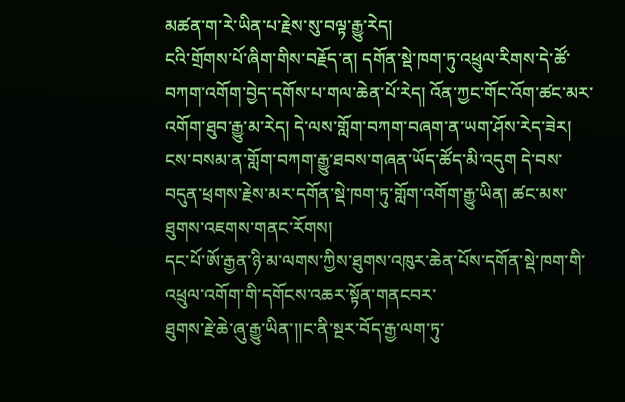མཚན་ག་རེ་ཡིན་པ་རྗེས་སུ་བལྟ་རྒྱུ་རེད།
ངའི་གྲོགས་པོ་ཞིག་གིས་བརྗོད་ན། དགོན་སྡེ་ཁག་ཏུ་འཕྲུལ་རིགས་དེ་ཚོ་བཀག་འགོག་བྱེད་དགོས་པ་གལ་ཆེན་པོ་རེད། འོན་ཀྱང་གོང་འོག་ཚང་མར་འགོག་ཐུབ་རྒྱུ་མ་རེད། དེ་ལས་གློག་བཀག་བཞག་ན་ཡག་ཤོས་རེད་ཟེར། ངས་བསམ་ན་གློག་བཀག་རྒྱུ་ཐབས་གཞན་ཡོད་ཚོད་མི་འདུག དེ་བས་བདུན་ཕྲགས་རྗེས་མར་དགོན་སྡེ་ཁག་ཏུ་གློག་འགོག་རྒྱུ་ཡིན། ཚང་མས་ཐུགས་འཇགས་གནང་རོགས།
དང་པོ་ཨོ་རྒྱན་ཉི་མ་ལགས་ཀྱིས་ཐུགས་འཁུར་ཆེན་པོས་དགོན་སྡེ་ཁག་གི་འཕྲུལ་འགོག་གི་དགོངས་འཆར་སྟོན་གནངབར་
ཐུགས་རྗེ་ཆེ་ཞུ་རྒྱུ་ཡིན་།།ང་ནི་སྔར་བོད་རྒྱ་ལག་ཏུ་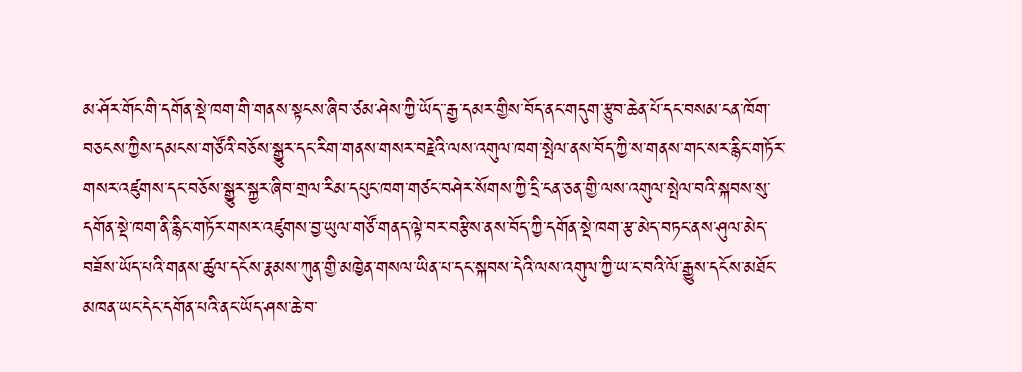མ་ཤོར་གོང་གི་དགོན་སྡེ་ཁག་གི་གནས་སྟངས་ཞིབ་ཙམ་ཤེས་ཀྱི་ཡོད་་རྒྱ་དམར་གྱིས་བོད་ནང་གདུག་རྩུབ་ཆེན་པོ་དང་བསམ་ངན་ཁོག་བཅངས་ཀྱིས་དམངས་གཙོའི་བཅོས་སྒྱུར་དང་རིག་གནས་གསར་བརྗེའི་ལས་འགུལ་ཁག་སྤེལ་ནས་བོད་ཀྱི་ས་གནས་གང་སར་རྙིང་གཏོར་གསར་འཛུགས་དང་བཅོས་སྒྱུར་སྐྱར་ཞིབ་གྲལ་རིམ་དཔུང་ཁག་གཙང་བཤེར་སོགས་ཀྱི་དྲི་ངན་ཅན་གྱི་ལས་འགུལ་སྤེལ་བའི་སྐབས་སུ་དགོན་སྡེ་ཁག་ནི་རྙིང་གཏོར་གསར་འཛུགས་བྱ་ཡུལ་གཙོ་གནད་ལྟེ་བར་བརྩིས་ནས་བོད་ཀྱི་དགོན་སྡེ་ཁག་རྩ་མེད་བཏང་ནས་ཤུལ་མེད་བཟོས་ཡོད་པའི་གནས་ཚུལ་དངོས་རྣམས་ཀུན་གྱི་མཁྱེན་གསལ་ཡིན་པ་དང་སྐབས་དེའི་ལས་འགུལ་ཀྱི་ཡ་ང་བའི་ལོ་རྒྱུས་དངོས་མཐོང་མཁན་ཡང་དེང་དགོན་པའི་ནང་ཡོད་ཤས་ཆེ་བ་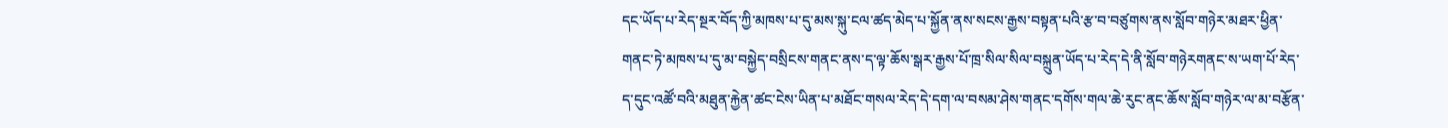དང་ཡོད་པ་རེད་སྔར་བོད་ཀྱི་མཁས་པ་དུ་མས་སྐུ་ངལ་ཚད་མེད་པ་སྐྱོན་ནས་སངས་རྒྱས་བསྟན་པའི་རྩ་བ་བཙུགས་ནས་སློབ་གཉེར་མཐར་ཕྱིན་གནང་ཏེ་མཁས་པ་དུ་མ་བསྐྱེད་བསྲིངས་གནང་ནས་ད་ལྟ་ཆོས་སྒར་རྒྱས་པོ་ཁྲ་སིལ་སིལ་བསྐྲུན་ཡོད་པ་རེད་དེ་ནི་སློབ་གཉེརགནང་ས་ཡག་པོ་རེད་ད་དུང་འཚོ་བའི་མཐུན་རྐྱེན་ཚང་ངེས་ཡིན་པ་མཐོང་གསལ་རེད་དེ་དག་ལ་བསམ་ཤེས་གནང་དགོས་གལ་ཆེ་རུང་ནང་ཆོས་སློབ་གཉེར་ལ་མ་བརྩོན་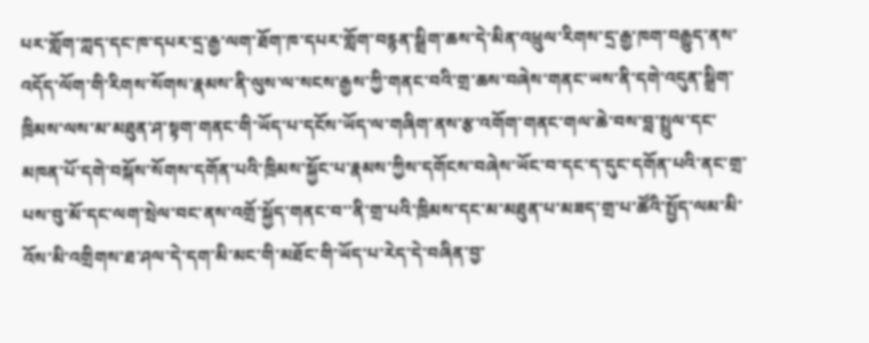པར་གློག་ཀླད་དང་ཁ་དཔར་དྲ་རྒྱ་ལག་ཐོག་ཁ་དཔར་གློག་བརྙན་སྒྲིག་ཆས་དེ་མིན་འཕྲུལ་རིགས་དྲ་རྒྱ་ཁག་བརྒྱུད་ནས་འདོད་ལོག་གི་རིགས་སོགས་རྣམས་ནི་ལུས་ལ་སངས་རྒྱས་ཀྱི་གནང་བའི་གྲ་ཆས་བཞེས་གནང་ཡས་ནི་དགེ་འདུན་སྒྲིག་ཁྲིམས་ལས་མ་མཐུན་ཤ་སྟག་གནང་གི་ཡོད་པ་དངོས་ཡོད་ལ་གཞིག་ནས་རྩ་འགོག་གནང་གལ་ཆེ་བས་བླ་སྤྲུལ་དང་མཁན་པོ་དགེ་བསྐོས་སོགས་དགོན་པའི་ཁྲིམས་སྐྱོང་པ་རྣམས་ཀྱིས་དགོངས་བཞེས་ཡོང་བ་དང་ད་དུང་དགོན་པའི་ནང་གྲ་པས་བུ་མོ་དང་ལག་སྲེལ་བང་ནས་འགྲོ་སྐྱོད་གནང་བ་་ནི་གྲ་པའི་ཁྲིམས་དང་མ་མཐུན་པ་མཟད་གྲ་པ་ཚོའི་སྤྱོད་ལམ་མི་འོས་མི་འགྲིགས་ཐ་ཤལ་དེ་དག་མི་མང་གི་མཐོང་གི་ཡོད་པ་རེད་དེ་བཞིན་བྱ་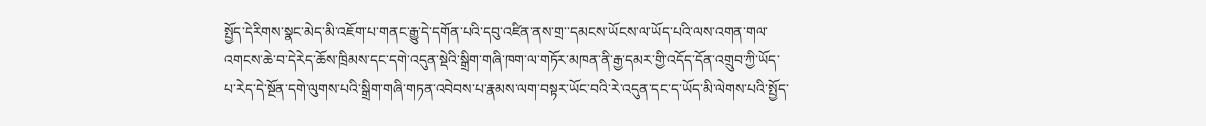སྤྱོད་དེརིགས་སྣང་མེད་མི་འཇོག་པ་གནང་རྒྱུ་དེ་དགོན་པའི་དབུ་འཛིན་ནས་གྲ་་དམངས་ཡོངས་ལ་ཡོད་པའི་ལས་འགན་གལ་འགངས་ཆེ་བ་དེརེད་ཆོས་ཁྲིམས་དང་དགེ་འདུན་སྡེའི་སྒྲིག་གཞི་ཁག་ལ་གཏོར་མཁན་ནི་རྒྱ་དམར་གྱི་འདོད་དོན་འགྲུབ་ཀྱི་ཡོད་པ་རེད་དེ་སྔོན་དགེ་ལུགས་པའི་སྒྲིག་གཞི་གཏན་འབེབས་པ་རྣམས་ལག་བསྟར་ཡོང་བའི་རེ་འདུན་དང་ད་ཡོད་མི་ལེགས་པའི་སྤྱོད་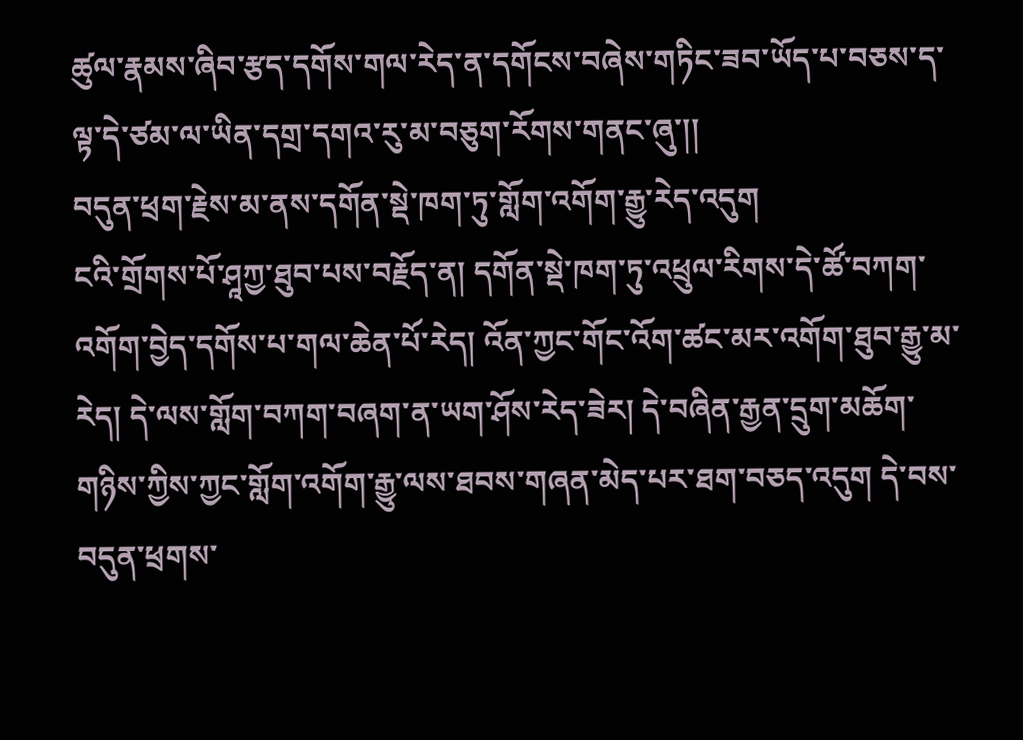ཚུལ་རྣམས་ཞིབ་རྩད་དགོས་གལ་རེད་ན་དགོངས་བཞེས་གཏིང་ཟབ་ཡོད་པ་བཅས་ད་ལྟ་དེ་ཙམ་ལ་ཡིན་དགྲ་དགའ་རུ་མ་བཅུག་རོགས་གནང་ཞུ་།།
བདུན་ཕྲག་རྗེས་མ་ནས་དགོན་སྡེ་ཁག་ཏུ་གློག་འགོག་རྒྱུ་རེད་འདུག
ངའི་གྲོགས་པོ་ཤཱཀྱ་ཐུབ་པས་བརྗོད་ན། དགོན་སྡེ་ཁག་ཏུ་འཕྲུལ་རིགས་དེ་ཚོ་བཀག་འགོག་བྱེད་དགོས་པ་གལ་ཆེན་པོ་རེད། འོན་ཀྱང་གོང་འོག་ཚང་མར་འགོག་ཐུབ་རྒྱུ་མ་རེད། དེ་ལས་གློག་བཀག་བཞག་ན་ཡག་ཤོས་རེད་ཟེར། དེ་བཞིན་རྒྱན་དྲུག་མཆོག་གཉིས་ཀྱིས་ཀྱང་གློག་འགོག་རྒྱུ་ལས་ཐབས་གཞན་མེད་པར་ཐག་བཅད་འདུག དེ་བས་བདུན་ཕྲགས་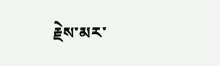རྗེས་མར་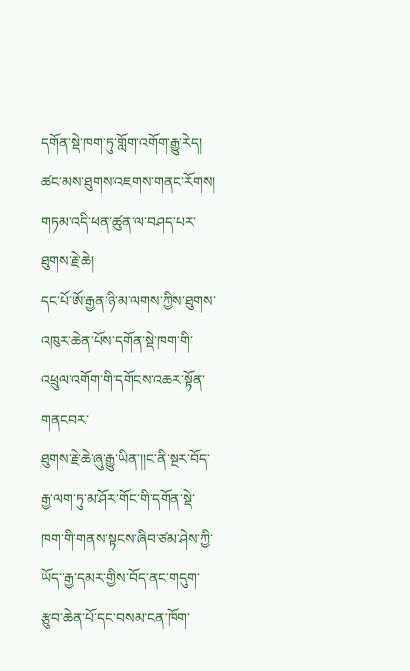དགོན་སྡེ་ཁག་ཏུ་གློག་འགོག་རྒྱུ་རེད། ཚང་མས་ཐུགས་འཇགས་གནང་རོགས། གཏམ་འདི་ཕན་ཚུན་ལ་བཤད་པར་ཐུགས་རྗེ་ཆེ།
དང་པོ་ཨོ་རྒྱན་ཉི་མ་ལགས་ཀྱིས་ཐུགས་འཁུར་ཆེན་པོས་དགོན་སྡེ་ཁག་གི་འཕྲུལ་འགོག་གི་དགོངས་འཆར་སྟོན་གནངབར་
ཐུགས་རྗེ་ཆེ་ཞུ་རྒྱུ་ཡིན་།།ང་ནི་སྔར་བོད་རྒྱ་ལག་ཏུ་མ་ཤོར་གོང་གི་དགོན་སྡེ་ཁག་གི་གནས་སྟངས་ཞིབ་ཙམ་ཤེས་ཀྱི་ཡོད་་རྒྱ་དམར་གྱིས་བོད་ནང་གདུག་རྩུབ་ཆེན་པོ་དང་བསམ་ངན་ཁོག་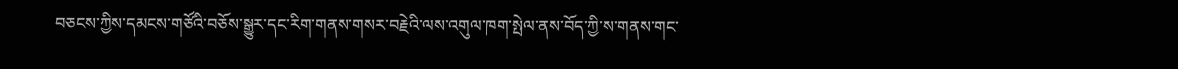བཅངས་ཀྱིས་དམངས་གཙོའི་བཅོས་སྒྱུར་དང་རིག་གནས་གསར་བརྗེའི་ལས་འགུལ་ཁག་སྤེལ་ནས་བོད་ཀྱི་ས་གནས་གང་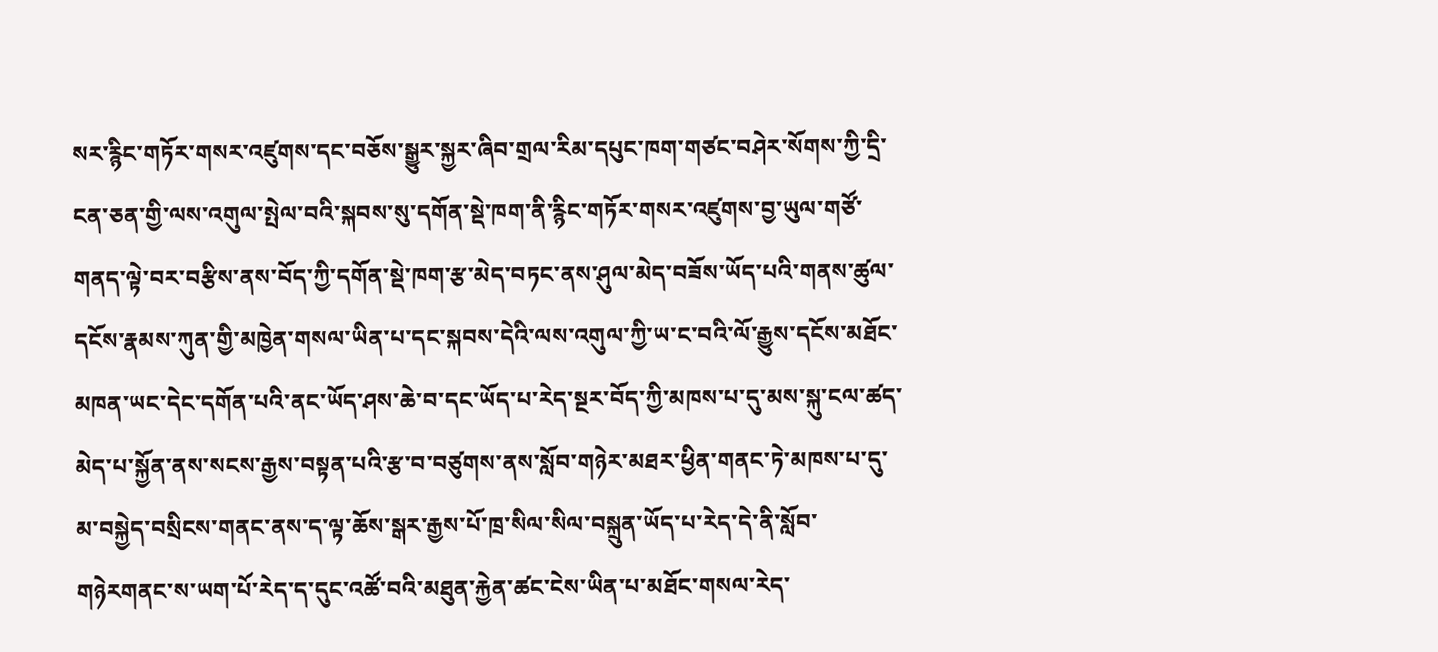སར་རྙིང་གཏོར་གསར་འཛུགས་དང་བཅོས་སྒྱུར་སྐྱར་ཞིབ་གྲལ་རིམ་དཔུང་ཁག་གཙང་བཤེར་སོགས་ཀྱི་དྲི་ངན་ཅན་གྱི་ལས་འགུལ་སྤེལ་བའི་སྐབས་སུ་དགོན་སྡེ་ཁག་ནི་རྙིང་གཏོར་གསར་འཛུགས་བྱ་ཡུལ་གཙོ་གནད་ལྟེ་བར་བརྩིས་ནས་བོད་ཀྱི་དགོན་སྡེ་ཁག་རྩ་མེད་བཏང་ནས་ཤུལ་མེད་བཟོས་ཡོད་པའི་གནས་ཚུལ་དངོས་རྣམས་ཀུན་གྱི་མཁྱེན་གསལ་ཡིན་པ་དང་སྐབས་དེའི་ལས་འགུལ་ཀྱི་ཡ་ང་བའི་ལོ་རྒྱུས་དངོས་མཐོང་མཁན་ཡང་དེང་དགོན་པའི་ནང་ཡོད་ཤས་ཆེ་བ་དང་ཡོད་པ་རེད་སྔར་བོད་ཀྱི་མཁས་པ་དུ་མས་སྐུ་ངལ་ཚད་མེད་པ་སྐྱོན་ནས་སངས་རྒྱས་བསྟན་པའི་རྩ་བ་བཙུགས་ནས་སློབ་གཉེར་མཐར་ཕྱིན་གནང་ཏེ་མཁས་པ་དུ་མ་བསྐྱེད་བསྲིངས་གནང་ནས་ད་ལྟ་ཆོས་སྒར་རྒྱས་པོ་ཁྲ་སིལ་སིལ་བསྐྲུན་ཡོད་པ་རེད་དེ་ནི་སློབ་གཉེརགནང་ས་ཡག་པོ་རེད་ད་དུང་འཚོ་བའི་མཐུན་རྐྱེན་ཚང་ངེས་ཡིན་པ་མཐོང་གསལ་རེད་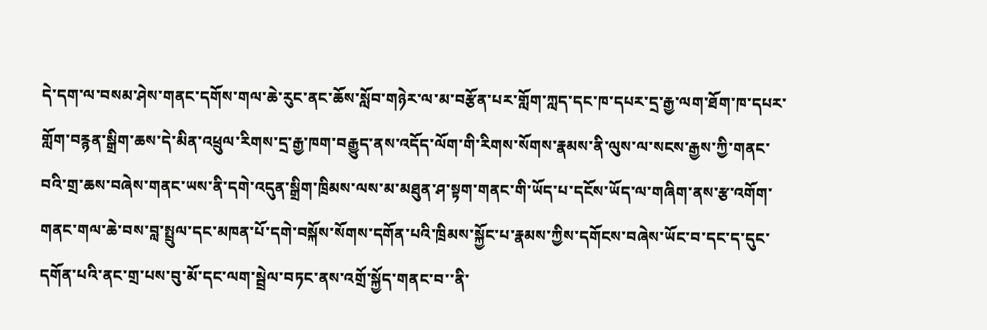དེ་དག་ལ་བསམ་ཤེས་གནང་དགོས་གལ་ཆེ་རུང་ནང་ཆོས་སློབ་གཉེར་ལ་མ་བརྩོན་པར་གློག་ཀླད་དང་ཁ་དཔར་དྲ་རྒྱ་ལག་ཐོག་ཁ་དཔར་གློག་བརྙན་སྒྲིག་ཆས་དེ་མིན་འཕྲུལ་རིགས་དྲ་རྒྱ་ཁག་བརྒྱུད་ནས་འདོད་ལོག་གི་རིགས་སོགས་རྣམས་ནི་ལུས་ལ་སངས་རྒྱས་ཀྱི་གནང་བའི་གྲ་ཆས་བཞེས་གནང་ཡས་ནི་དགེ་འདུན་སྒྲིག་ཁྲིམས་ལས་མ་མཐུན་ཤ་སྟག་གནང་གི་ཡོད་པ་དངོས་ཡོད་ལ་གཞིག་ནས་རྩ་འགོག་གནང་གལ་ཆེ་བས་བླ་སྤྲུལ་དང་མཁན་པོ་དགེ་བསྐོས་སོགས་དགོན་པའི་ཁྲིམས་སྐྱོང་པ་རྣམས་ཀྱིས་དགོངས་བཞེས་ཡོང་བ་དང་ད་དུང་དགོན་པའི་ནང་གྲ་པས་བུ་མོ་དང་ལག་སྦྲེལ་བཏང་ནས་འགྲོ་སྐྱོད་གནང་བ་་ནི་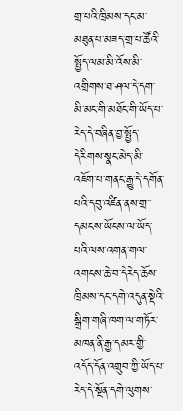གྲ་པའི་ཁྲིམས་དང་མ་མཐུན་པ་མཟད་གྲ་པ་ཚོའི་སྤྱོད་ལམ་མི་འོས་མི་འགྲིགས་ཐ་ཤལ་དེ་དག་མི་མང་གི་མཐོང་གི་ཡོད་པ་རེད་དེ་བཞིན་བྱ་སྤྱོད་དེརིགས་སྣང་མེད་མི་འཇོག་པ་གནང་རྒྱུ་དེ་དགོན་པའི་དབུ་འཛིན་ནས་གྲ་་དམངས་ཡོངས་ལ་ཡོད་པའི་ལས་འགན་གལ་འགངས་ཆེ་བ་དེརེད་ཆོས་ཁྲིམས་དང་དགེ་འདུན་སྡེའི་སྒྲིག་གཞི་ཁག་ལ་གཏོར་མཁན་ནི་རྒྱ་དམར་གྱི་འདོད་དོན་འགྲུབ་ཀྱི་ཡོད་པ་རེད་དེ་སྔོན་དགེ་ལུགས་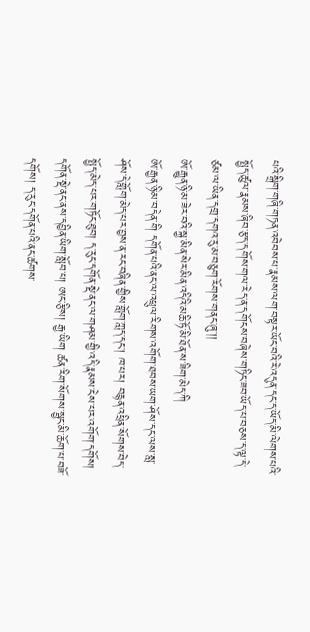པའི་སྒྲིག་གཞི་གཏན་འབེབས་པ་རྣམས་ལག་བསྟར་ཡོང་བའི་རེ་འདུན་དང་ད་ཡོད་མི་ལེགས་པའི་སྤྱོད་ཚུལ་རྣམས་ཞིབ་རྩད་དགོས་གལ་རེད་ན་དགོངས་བཞེས་གཏིང་ཟབ་ཡོད་པ་བཅས་ད་ལྟ་དེ་ཙམ་ལ་ཡིན་དགྲ་དགའ་རུ་མ་བཅུག་རོགས་གནང་ཞུ་།།
ཨོ་རྒྱུན་ཉི་མ་ཟེར་བའི་སྐྱ་མིན་སེར་མིན་འདིའི་མཆི་ཏོ་མི་ཐོན་ས་ཟིག་མེད་ཀི
ཨོ་རྒྱན་ཉི་མ་བདེན་གི དགོན་པའི་ནང་ལ་འཕྲུལ་རིགས་འགོག་ཐབས་ཡག་ཤོས་དང་ལས་སླ་ཤོས་དེ་གློག་མེད་པར་བྱས་ན་རང་བཞིན་གྱིས་གློག་ཀླད་དང་། ཁ་པར། བརྙན་འཕྲིན་སོགས་བེད་སྤྱོད་མེད་པར་གཏོང་ཐུབ། ད་རུང་དགོན་སྡེ་ནང་ལ་གཤམ་གྱི་འདི་རྣམས་ངེས་པར་འགོག་དགོས། དགོན་སྡེ་ནང་ནས་དབྱིན་ཡིག་སློབ་པ། ཨང་རྩིས། རྒྱ་ཡིག ཚན་རིག་སོགས་སྦྱང་མི་ཆོག་པ་བཟོ་དགོས། ད་རུང་དགོན་པའི་ནང་ཚགས་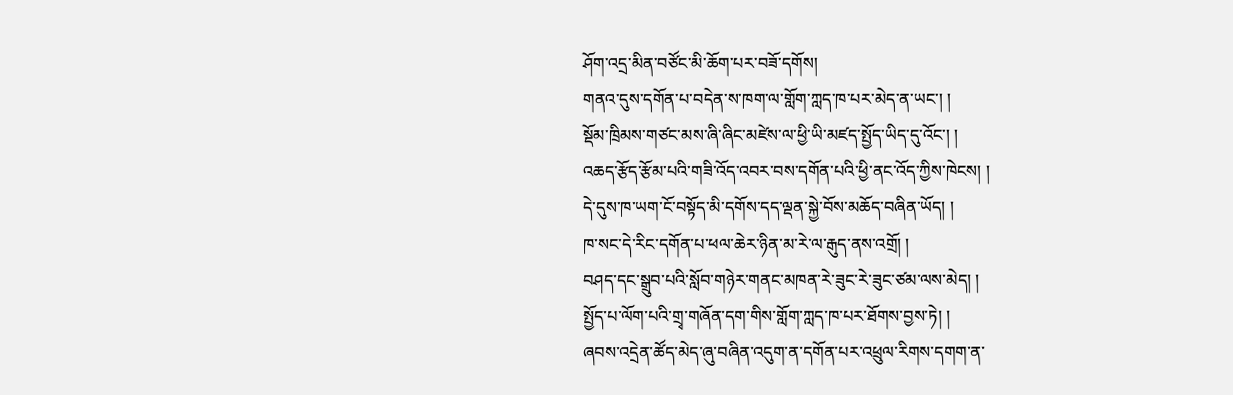ཤོག་འདྲ་མིན་བཙོང་མི་ཆོག་པར་བཟོ་དགོས།
གནའ་དུས་དགོན་པ་བདེན་ས་ཁག་ལ་གློག་ཀླད་ཁ་པར་མེད་ན་ཡང་། །
སྡོམ་ཁྲིམས་གཙང་མས་ཞི་ཞིང་མཛེས་ལ་ཕྱི་ཡི་མཛད་སྤྱོད་ཡིད་དུ་འོང་། །
འཆད་རྩོད་རྩོམ་པའི་གཟི་འོད་འབར་བས་དགོན་པའི་ཕྱི་ནང་འོད་ཀྱིས་ཁེངས། །
དེ་དུས་ཁ་ཡག་ངོ་བསྟོད་མི་དགོས་དད་ལྡན་སྐྱེ་བོས་མཆོད་བཞིན་ཡོད། །
ཁ་སང་དེ་རིང་དགོན་པ་ཕལ་ཆེར་ཉིན་མ་རེ་ལ་རྒུད་ནས་འགྲོ། །
བཤད་དང་སྒྲུབ་པའི་སློབ་གཉེར་གནང་མཁན་རེ་ཟུང་རེ་ཟུང་ཙམ་ལས་མེད། །
སྤྱོད་པ་ལོག་པའི་གྲྭ་གཞོན་དག་གིས་གློག་ཀླད་ཁ་པར་ཐོགས་བྱས་ཏེ། །
ཞབས་འདྲེན་ཚོད་མེད་ཞུ་བཞིན་འདུག་ན་དགོན་པར་འཕྲུལ་རིགས་དགག་ན་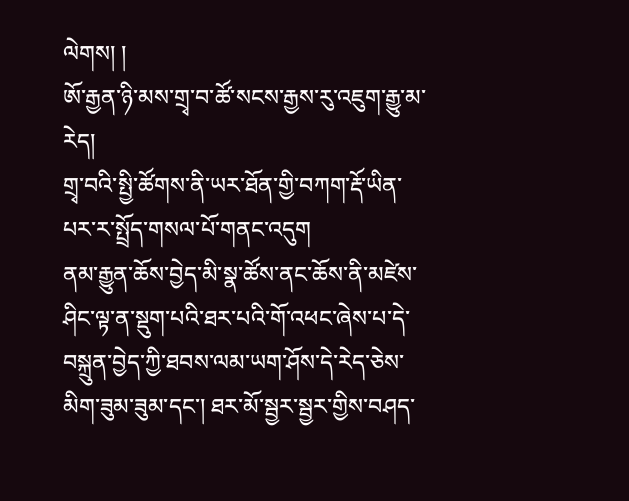ལེགས། །
ཨོ་རྒྱན་ཉི་མས་གྲྭ་བ་ཚོ་སངས་རྒྱས་རུ་འཇུག་རྒྱུ་མ་རེད།
གྲྭ་བའི་སྤྱི་ཚོགས་ནི་ཡར་ཐོན་གྱི་བཀག་རྡོ་ཡིན་པར་ར་སྤྲོད་གསལ་པོ་གནང་འདུག
ནམ་རྒྱུན་ཆོས་བྱེད་མི་སྣ་ཚོས་ནང་ཆོས་ནི་མཛེས་ཤིང་ལྟ་ན་སྡུག་པའི་ཐར་པའི་གོ་འཕང་ཞེས་པ་དེ་བསྐྲུན་བྱེད་ཀྱི་ཐབས་ལམ་ཡག་ཤོས་དེ་རེད་ཅེས་མིག་ཟུམ་ཟུམ་དང་། ཐར་མོ་སྦྱར་སྦྱར་གྱིས་བཤད་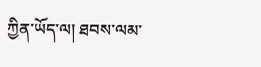ཀྱིན་ཡོད་ལ། ཐབས་ལམ་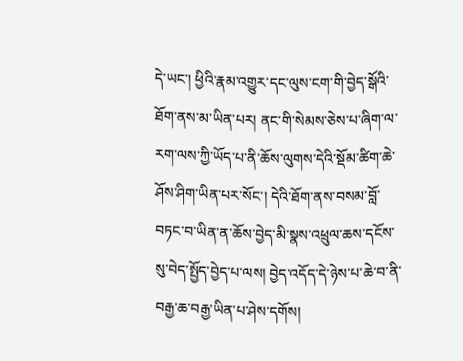དེ་ཡང་། ཕྱིའི་རྣམ་འགྱུར་དང་ལུས་ངག་གི་བྱེད་སྒོའི་ཐོག་ནས་མ་ཡིན་པར། ནང་གི་སེམས་ཅེས་པ་ཞིག་ལ་རག་ལས་ཀྱི་ཡོད་པ་ནི་ཆོས་ལུགས་དེའི་སྡོམ་ཚིག་ཆེ་ཤོས་ཤིག་ཡིན་པར་སོང་། དེའི་ཐོག་ནས་བསམ་བློ་བཏང་བ་ཡིན་ན་ཆོས་བྱེད་མི་སྣས་འཕྲུལ་ཆས་དངོས་སུ་བེད་སྤྱོད་བྱེད་པ་ལས། བྱེད་འདོད་དེ་ཉེས་པ་ཆེ་བ་ནི་བརྒྱ་ཆ་བརྒྱ་ཡིན་པ་ཤེས་དགོས།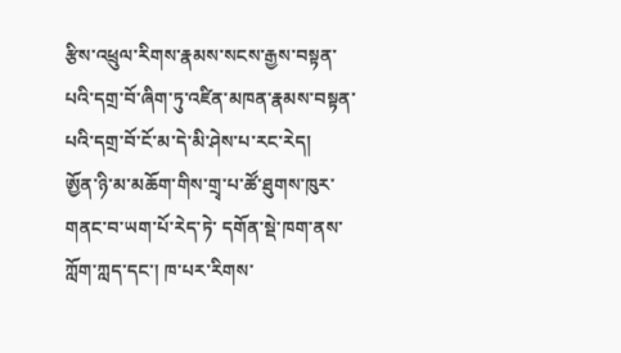རྩིས་འཕྲུལ་རིགས་རྣམས་སངས་རྒྱས་བསྟན་པའི་དགྲ་བོ་ཞིག་ཏུ་འཛིན་མཁན་རྣམས་བསྟན་པའི་དགྲ་བོ་ངོ་མ་དེ་མི་ཤེས་པ་རང་རེད།
ཨྱོན་ཉི་མ་མཆོག་གིས་གྲྭ་པ་ཚོ་ཐུགས་ཁུར་གནང་བ་ཡག་པོ་རེད་ཏེ་ དགོན་སྡེ་ཁག་ནས་ཀློག་ཀླད་དང་། ཁ་པར་རིགས་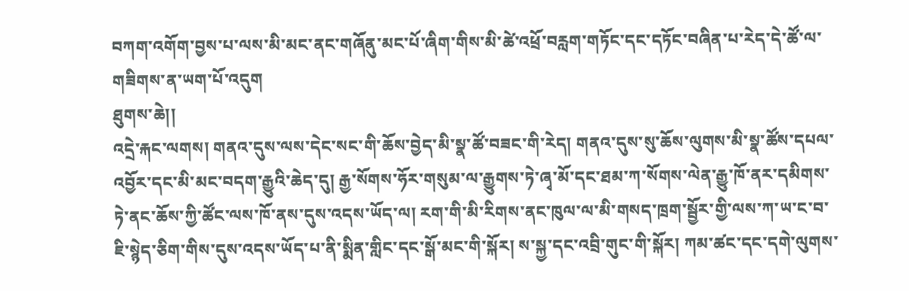བཀག་འགོག་བྱས་པ་ལས་མི་མང་ནང་གཞོནུ་མང་པོ་ཞིག་གིས་མི་ཚེ་འཕྲོ་བརླག་གཏོང་དང་དཏོང་བཞིན་པ་རེད་དེ་ཚོ་ལ་གཟིགས་ན་ཡག་པོ་འདུག
ཐུགས་ཆེ།།
འདྲེ་རྐང་ལགས། གནའ་དུས་ལས་དེང་སང་གི་ཆོས་བྱེད་མི་སྣ་ཚོ་བཟང་གི་རེད། གནའ་དུས་སུ་ཆོས་ལུགས་མི་སྣ་ཚོས་དཔལ་འབྱོར་དང་མི་མང་བདག་རྒྱུའི་ཆེད་དུ། རྒྱ་སོགས་ཧོར་གསུམ་ལ་རྒྱུགས་ཏེ་ཞྭ་མོ་དང་ཐམ་ཀ་སོགས་ལེན་རྒྱུ་ཁོ་ནར་དམིགས་ཏེ་ནང་ཆོས་ཀྱི་ཚོང་ལས་ཁོ་ནས་དུས་འདས་ཡོད་ལ། རག་གི་མི་རིགས་ནང་ཁུལ་ལ་མི་གསད་ཁྲག་སྦྱོར་གྱི་ལས་ཀ་ཡ་ང་བ་ཇི་སྙེད་ཅིག་གིས་དུས་འདས་ཡོད་པ་ནི་སྨིན་གླིང་དང་སྒོ་མང་གི་སྐོར། ས་སྐྱ་དང་འབྲི་གུང་གི་སྐོར། ཀམ་ཚང་དང་དགེ་ལུགས་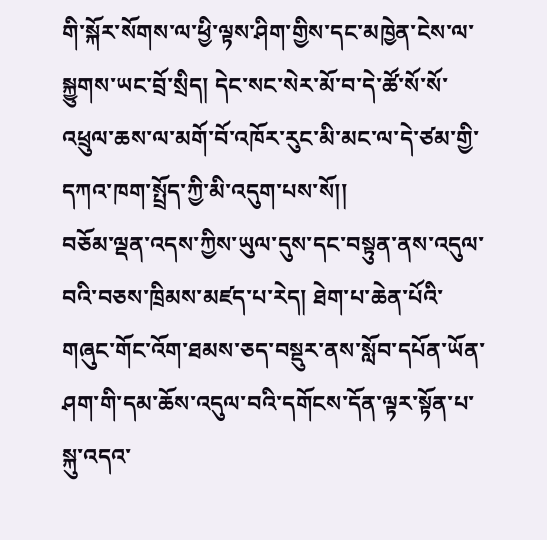གི་སྐོར་སོགས་ལ་ཕྱི་ལྟས་ཤིག་གྱིས་དང་མཁྱེན་ངེས་ལ་སྐྱུགས་ཡང་བྲོ་སྲིད། དེང་སང་སེར་མོ་བ་དེ་ཚོ་སོ་སོ་འཕྲུལ་ཆས་ལ་མགོ་བོ་འཁོར་རུང་མི་མང་ལ་དེ་ཙམ་གྱི་དཀའ་ཁག་སྤྲོད་ཀྱི་མི་འདུག་པས་སོ།།
བཅོམ་ལྡན་འདས་ཀྱིས་ཡུལ་དུས་དང་བསྟུན་ནས་འདུལ་བའི་བཅས་ཁྲིམས་མཛད་པ་རེད། ཐེག་པ་ཆེན་པོའི་གཞུང་གོང་འོག་ཐམས་ཅད་བསྡུར་ནས་སློབ་དཔོན་ཡོན་ཤག་གི་དམ་ཆོས་འདུལ་བའི་དགོངས་དོན་ལྟར་སྟོན་པ་སྐུ་འདའ་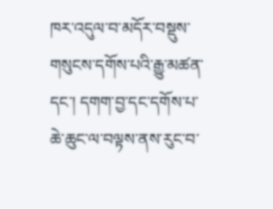ཁར་འདུལ་བ་མདོར་བསྡུས་གསུངས་དགོས་པའི་རྒྱུ་མཚན་དང་། དགག་བྱ་དང་དགོས་པ་ཆེ་ཆུང་ལ་བལྟས་ནས་རུང་བ་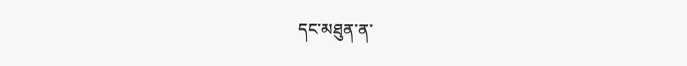དང་མཐུན་ན་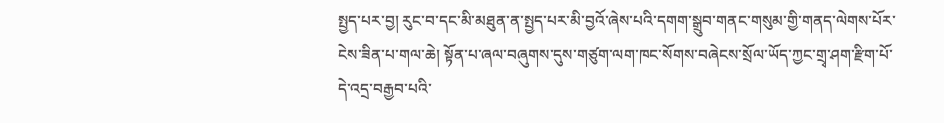སྤྱད་པར་བྱ། རུང་བ་དང་མི་མཐུན་ན་སྤྱད་པར་མི་བྱའོ་ཞེས་པའི་དགག་སྒྲུབ་གནང་གསུམ་གྱི་གནད་ལེགས་པོར་ངེས་ཟིན་པ་གལ་ཆེ། སྟོན་པ་ཞལ་བཞུགས་དུས་གཙུག་ལག་ཁང་སོགས་བཞེངས་སྲོལ་ཡོད་ཀྱང་གྲྭ་ཤག་རྫིག་པོ་དེ་འདྲ་བརྒྱབ་པའི་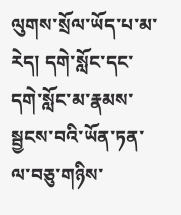ལུགས་སྲོལ་ཡོད་པ་མ་རེད། དགེ་སློང་དང་དགེ་སློང་མ་རྣམས་སྦྱངས་བའི་ཡོན་ཏན་ལ་བཅུ་གཉིས་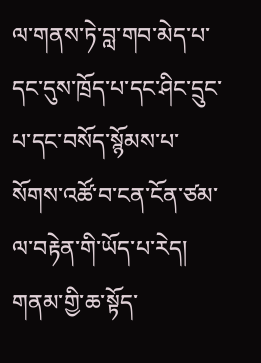ལ་གནས་ཏེ་བླ་གབ་མེད་པ་དང་དུས་ཁྲོད་པ་དང་ཤིང་དྲུང་པ་དང་བསོད་སྙོམས་པ་སོགས་འཚོ་བ་ངན་ངོན་ཙམ་ལ་བརྟེན་གི་ཡོད་པ་རེད། གནམ་གྱི་ཆ་སྟོད་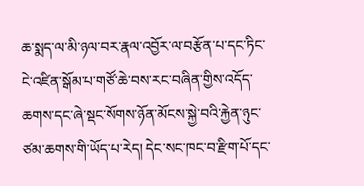ཆ་སྨད་ལ་མི་ཉལ་བར་རྣལ་འབྱོར་ལ་བརྩོན་པ་དང་ཏིང་ངེ་འཛིན་སྒོམ་པ་གཙོ་ཆེ་བས་རང་བཞིན་གྱིས་འདོད་ཆགས་དང་ཞེ་སྡང་སོགས་ཉོན་མོངས་སྐྱེ་བའི་རྐྱེན་ཉུང་ཙམ་ཆགས་གི་ཡོད་པ་རེད། དེང་སང་ཁང་བ་རྫིག་པོ་དང་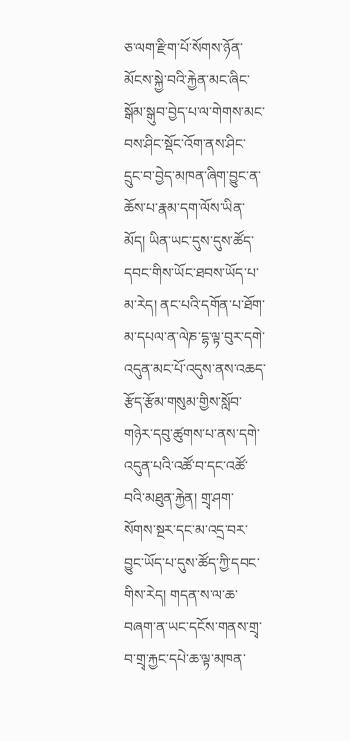ཅ་ལག་རྫིག་པོ་སོགས་ཉོན་མོངས་སྐྱེ་བའི་རྐྱེན་མང་ཞིང་སྒོམ་སྒུབ་བྱེད་པ་ལ་གེགས་མང་བས་ཤིང་སྡོང་འོག་ནས་ཤིང་དྲུང་བ་བྱེད་མཁན་ཞིག་བྱུང་ན་ཆོས་པ་རྣམ་དག་ལོས་ཡིན་མོད། ཡིན་ཡང་དུས་དུས་ཚོད་དབང་གིས་ཡོང་ཐབས་ཡོད་པ་མ་རེད། ནང་པའི་དགོན་པ་ཐོག་མ་དཔལ་ན་ལེཎ་དྷ་ལྟ་བུར་དགེ་འདུན་མང་པོ་འདུས་ནས་འཆད་རྩོད་རྩོམ་གསུམ་གྱིས་སློབ་གཉེར་དབུ་ཚུགས་པ་ནས་དགེ་འདུན་པའི་འཚོ་བ་དང་འཚོ་བའི་མཐུན་རྐྱེན། གྲྭ་ཤག་སོགས་སྔར་དང་མ་འདྲ་བར་བྱུང་ཡོད་པ་དུས་ཚོད་ཀྱི་དབང་གིས་རེད། གདན་ས་ལ་ཆ་བཞག་ན་ཡང་དངོས་གནས་གྲྭ་བ་གྲྭ་རྐྱང་དཔེ་ཆ་ལྟ་མཁན་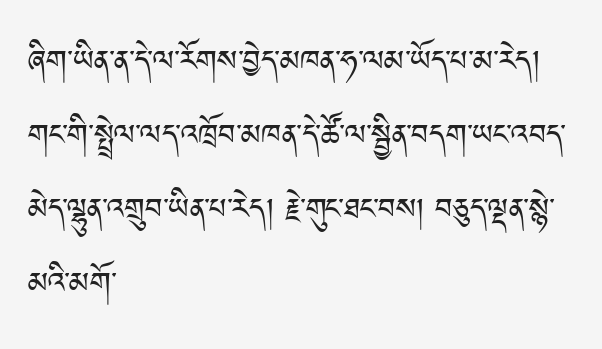ཞིག་ཡིན་ན་དེ་ལ་རོགས་བྱེད་མཁན་ཧ་ལམ་ཡོད་པ་མ་རེད། གང་གི་སྤྲེལ་ལད་འཁྲོབ་མཁན་དེ་ཚོ་ལ་སྦྱིན་བདག་ཡང་འབད་མེད་ལྷུན་འགྲུབ་ཡིན་པ་རེད། རྗེ་གུང་ཐང་བས། བཅུད་ལྡན་སྙེ་མའི་མགོ་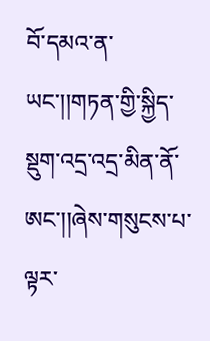བོ་དམའ་ན་ཡང་།།གཏན་གྱི་སྐྱིད་སྡུག་འདྲ་འདྲ་མིན་ནོ་ཨང་།།ཞེས་གསུངས་པ་ལྟར་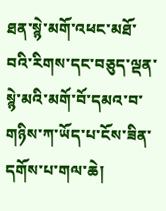ཐན་སྙེ་མགོ་འཕང་མཐོ་བའི་རིགས་དང་བཅུད་ལྡན་སྙེ་མའི་མགོ་བོ་དམའ་བ་གཉིས་ཀ་ཡོད་པ་ངོས་ཟིན་དགོས་པ་གལ་ཆེ།